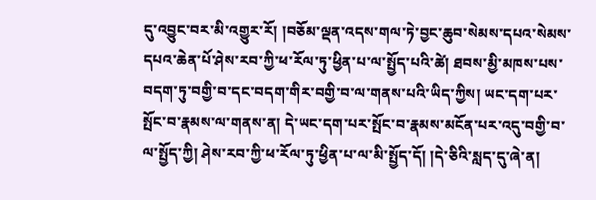དུ་འབྱུང་བར་མི་འགྱུར་རོ། །བཅོམ་ལྡན་འདས་གལ་ཏེ་བྱང་ཆུབ་སེམས་དཔའ་སེམས་དཔའ་ཆེན་པོ་ཤེས་རབ་ཀྱི་ཕ་རོལ་ཏུ་ཕྱིན་པ་ལ་སྤྱོད་པའི་ཚེ། ཐབས་མྱི་མཁས་པས་བདག་ཏུ་བགྱི་བ་དང་བདག་གིར་བགྱི་བ་ལ་གནས་པའི་ཡིད་ཀྱིས། ཡང་དག་པར་སྤོང་བ་རྣམས་ལ་གནས་ན། དེ་ཡང་དག་པར་སྤོང་བ་རྣམས་མངོན་པར་འདུ་བགྱི་བ་ལ་སྤྱོད་ཀྱི། ཤེས་རབ་ཀྱི་ཕ་རོལ་ཏུ་ཕྱིན་པ་ལ་མི་སྤྱོད་དོ། །དེ་ཅིའི་སླད་དུ་ཞེ་ན།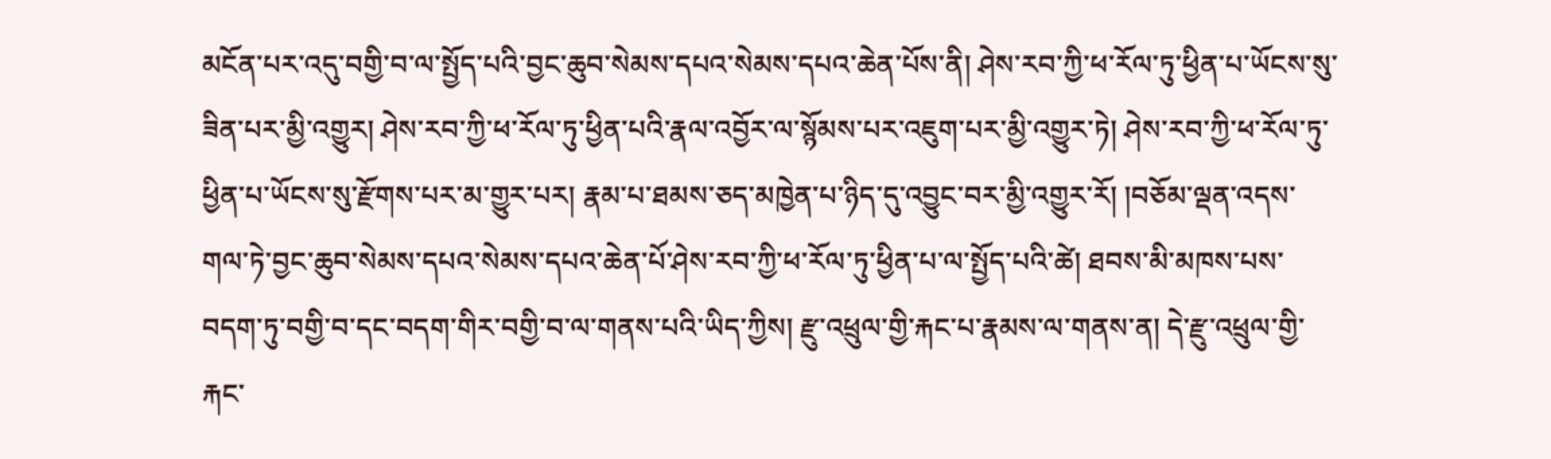མངོན་པར་འདུ་བགྱི་བ་ལ་སྤྱོད་པའི་བྱང་ཆུབ་སེམས་དཔའ་སེམས་དཔའ་ཆེན་པོས་ནི། ཤེས་རབ་ཀྱི་ཕ་རོལ་ཏུ་ཕྱིན་པ་ཡོངས་སུ་ཟིན་པར་མྱི་འགྱུར། ཤེས་རབ་ཀྱི་ཕ་རོལ་ཏུ་ཕྱིན་པའི་རྣལ་འབྱོར་ལ་སྙོམས་པར་འཇུག་པར་མྱི་འགྱུར་ཏེ། ཤེས་རབ་ཀྱི་ཕ་རོལ་ཏུ་ཕྱིན་པ་ཡོངས་སུ་རྫོགས་པར་མ་གྱུར་པར། རྣམ་པ་ཐམས་ཅད་མཁྱེན་པ་ཉིད་དུ་འབྱུང་བར་མྱི་འགྱུར་རོ། །བཅོམ་ལྡན་འདས་གལ་ཏེ་བྱང་ཆུབ་སེམས་དཔའ་སེམས་དཔའ་ཆེན་པོ་ཤེས་རབ་ཀྱི་ཕ་རོལ་ཏུ་ཕྱིན་པ་ལ་སྤྱོད་པའི་ཚེ། ཐབས་མི་མཁས་པས་བདག་ཏུ་བགྱི་བ་དང་བདག་གིར་བགྱི་བ་ལ་གནས་པའི་ཡིད་ཀྱིས། རྫུ་འཕྲུལ་གྱི་རྐང་པ་རྣམས་ལ་གནས་ན། དེ་རྫུ་འཕྲུལ་གྱི་རྐང་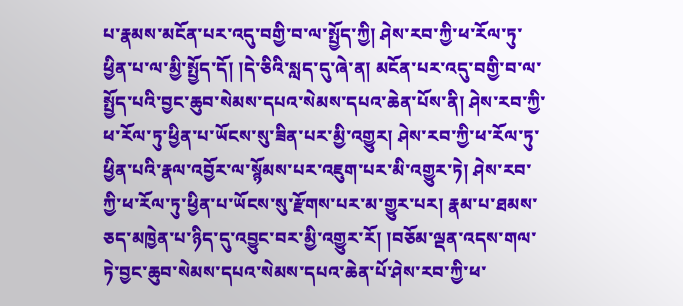པ་རྣམས་མངོན་པར་འདུ་བགྱི་བ་ལ་སྤྱོད་ཀྱི། ཤེས་རབ་ཀྱི་ཕ་རོལ་ཏུ་ཕྱིན་པ་ལ་མྱི་སྤྱོད་དོ། །དེ་ཅིའི་སླད་དུ་ཞེ་ན། མངོན་པར་འདུ་བགྱི་བ་ལ་སྤྱོད་པའི་བྱང་ཆུབ་སེམས་དཔའ་སེམས་དཔའ་ཆེན་པོས་ནི། ཤེས་རབ་ཀྱི་ཕ་རོལ་ཏུ་ཕྱིན་པ་ཡོངས་སུ་ཟིན་པར་མྱི་འགྱུར། ཤེས་རབ་ཀྱི་ཕ་རོལ་ཏུ་ཕྱིན་པའི་རྣལ་འབྱོར་ལ་སྙོམས་པར་འཇུག་པར་མི་འགྱུར་ཏེ། ཤེས་རབ་ཀྱི་ཕ་རོལ་ཏུ་ཕྱིན་པ་ཡོངས་སུ་རྫོགས་པར་མ་གྱུར་པར། རྣམ་པ་ཐམས་ཅད་མཁྱེན་པ་ཉིད་དུ་འབྱུང་བར་མྱི་འགྱུར་རོ། །བཅོམ་ལྡན་འདས་གལ་ཏེ་བྱང་ཆུབ་སེམས་དཔའ་སེམས་དཔའ་ཆེན་པོ་ཤེས་རབ་ཀྱི་ཕ་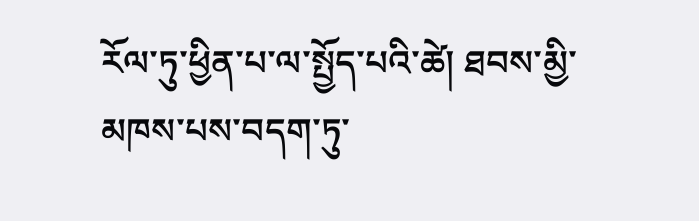རོལ་ཏུ་ཕྱིན་པ་ལ་སྤྱོད་པའི་ཚེ། ཐབས་མྱི་མཁས་པས་བདག་ཏུ་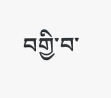བགྱི་བ་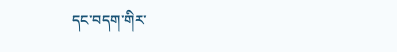དང་བདག་གིར་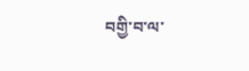བགྱི་བ་ལ་